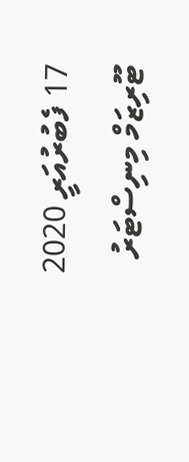17 ފެބުރުއަރީ 2020
ޓޫރިޒަމް މިނިސްޓަރު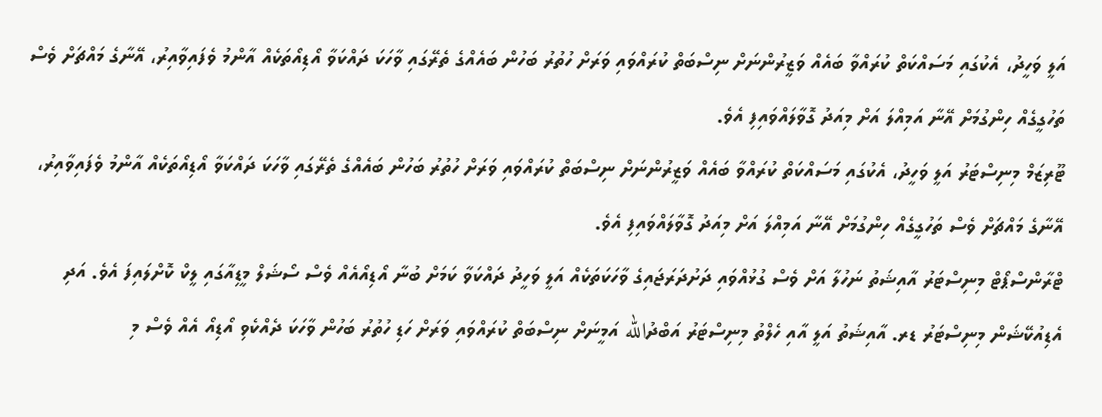އަލީ ވަހީދު، އެކުގައި މަސައްކަތް ކުރައްވާ ބައެއް ވަޒީރުންނަށް ނިސްބަތް ކުރައްވައި ވަރަށް ހުތުރު ބަހުން ބައެއްގެ ތެރޭގައި ވާހަކަ ދައްކަވާ އޯޑިއޯތަކެއް އާންމު ވެފައިވާއިރު، އޭނާގެ މައްޗަށް ވެސް ތަހުގީގެއް ހިންގުމަށް އޭނާ އަމިއްލަ އަށް މިއަދު ގޮވާލައްވައިފި އެވެ.
ޓޫރިޒަމް މިނިސްޓަރު އަލީ ވަހީދު، އެކުގައި މަސައްކަތް ކުރައްވާ ބައެއް ވަޒީރުންނަށް ނިސްބަތް ކުރައްވައި ވަރަށް ހުތުރު ބަހުން ބައެއްގެ ތެރޭގައި ވާހަކަ ދައްކަވާ އޯޑިއޯތަކެއް އާންމު ވެފައިވާއިރު، އޭނާގެ މައްޗަށް ވެސް ތަހުގީގެއް ހިންގުމަށް އޭނާ އަމިއްލަ އަށް މިއަދު ގޮވާލައްވައިފި އެވެ.
ޓްރާންސްޕޯޓް މިނިސްޓަރު އާއިޝަތު ނަހުލާ އަށް ވެސް ގުޅުއްވައި ދަށުދަރަޖައިގެ ވާހަކަތަކެއް އަލީ ވަހީދު ދައްކަވާ ކަމަށް ބުނާ އޯޑިއޯއެއް ވެސް ސޯޝަލް މީޑިއާގައި ލީކް ކޮށްލައިފަ އެވެ. އަދި އެޑިއުކޭޝަން މިނިސްޓަރު ޑރ. އާއިޝަތު އަލީ އާއި ހެލްތު މިނިސްޓަރު އަބްދުالله އަމީނަށް ނިސްބަތް ކުރައްވައި ވަރަށް ހަޑި ހުތުރު ބަހުން ވާހަކަ ދެއްކެވި އޯޑިއޯ އެއް ވެސް މި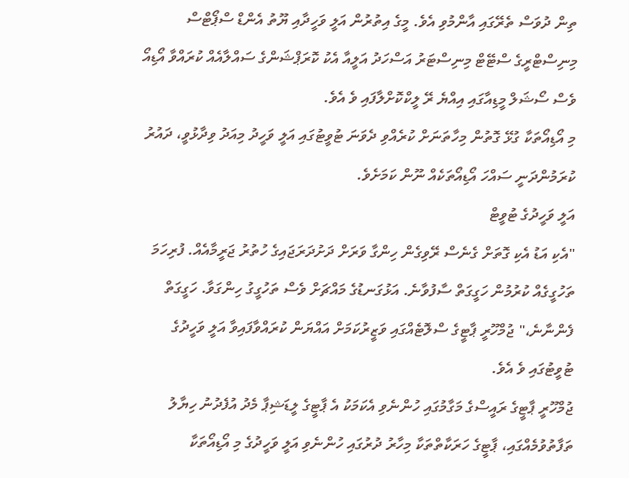ތިން ދުވަސް ތެރޭގައި އާންމުވި އެވެ. މީގެ އިތުރުން އަލީ ވަހީދާއި ޔޫތު އެންޑް ސްޕޯޓްސް މިނިސްޓްރީގެ ސްޓޭޓް މިނިސްޓަރު އަސްހަދު އަލީއާ އެކު ކޮރަޕްޝަންގެ ސައްލާއެއް ކުރައްވާ އޯޑިއޯ ވެސް ސޯޝަލް މީޑިއާގައި އިއްޔެ ރޭ ލީކްކޮށްލާފައި ވެ އެވެ.
މި އޯޑިއޯތަކާ ގުޅޭ ގޮތުން މިހާތަނަށް ކުރެއްވި ދެވަނަ ޓުވީޓުގައި އަލީ ވަހީދު މިއަދު ވިދާޅުވީ، ދައުރު ކުރަމުންދަނީ ސައްހަ އޯޑިއޯތަކެއް ނޫން ކަމަށެވެ.
އަލީ ވަހީދުގެ ޓުވީޓް
"އެކި އަޑު އެކި ގޮތަށް ގެނެސް ރޭވިގެން ހިންގާ ވަރަށް ދަށުދަރަޖައިގެ ހުތުރު ޖަރީމާއެއް. ފުރިހަމަ ތަހުގީގެއް ކުރުމުން ހަގީގަތް ސާފުވާނެ. އަޅުގަނޑުގެ މައްޗަށް ވެސް ތަހުގީގު ހިންގަވާ. ހަގީގަތް ފެންނާނެ،" ޖުމްހޫރީ ޕާޓީގެ ސްލޮޓެއްގައި ވަޒީރުކަމަށް އައްޔަން ކުރައްވާފައިވާ އަލީ ވަހީދުގެ ޓުވީޓުގައި ވެ އެވެ.
ޖުމްހޫރީ ޕާޓީގެ ރައީސްގެ މަގާމުގައި ހުންނެވި އެކަމަކު އެ ޕާޓީގެ ލީޑަޝިޕާ މެދު އުފެދުނު ހިޔާލު ތަފާތުވުމެއްގައި، ޕާޓީގެ ހަރަކާތްތަކާ މިހާރު ދުރުގައި ހުންނެވި އަލީ ވަހީދުގެ މި އޯޑިއޯތަކާ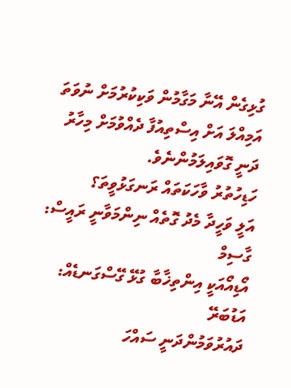ގުޅިގެން އޭނާ މަގާމުން ވަކިކުރުމަށް ނުވަތަ އަމިއްލަ އަށް އިސްތިއުފާ ދެއްވުމަށް މިހާރު ދަނީ ގޮވައިލަމުންނެވެ.
ހަޑިހުތުރު ވާހަކަތައް ރަނގަޅުވީތަ؟
އަލީ ވަހީދާ މެދު ގޮތެއް ނިންމަވާނީ ރައީސް: ގާސިމް
އޯޑިއޯއަކީ އިންތިޚާބާ ގުޅޭ ގޭސްގަނޑެއް: އަޑުބަރޭ
ދައުރުވަމުންދަނީ ސައްހަ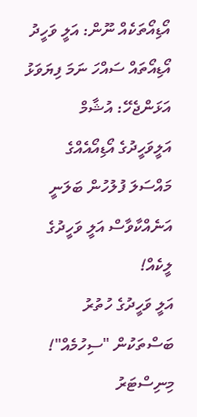އޯޑިއޯތަކެއް ނޫން: އަލީ ވަހީދު
އޯޑިއޯތައް ސައްހަ ނަމަ ފިޔަވަޅު އަޅަންޖެހޭ: އުޝާމް
އަލީވަހީދުގެ އޯޑިއޯއެއްގެ މައްސަލަ ފުލުހުން ބަލަނީ
އަނެއްކާވާސް އަލީ ވަހީދުގެ ލީކެއް!
އަލީ ވަހީދުގެ ހުތުރު ބަސްތަކުން "ސިހުމެއް"!
މިނިސްޓަރު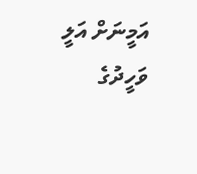އަމީނަށް އަލީ ވަހީދުގެ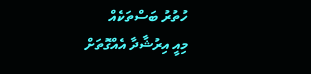ހުތުރު ބަސްތަކެއް
މިއީ އިރުޝާދާ އެއްގޮތަށް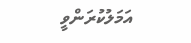އަމަލުކުރަންވީ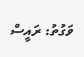ވަގުތު: ރައީސް